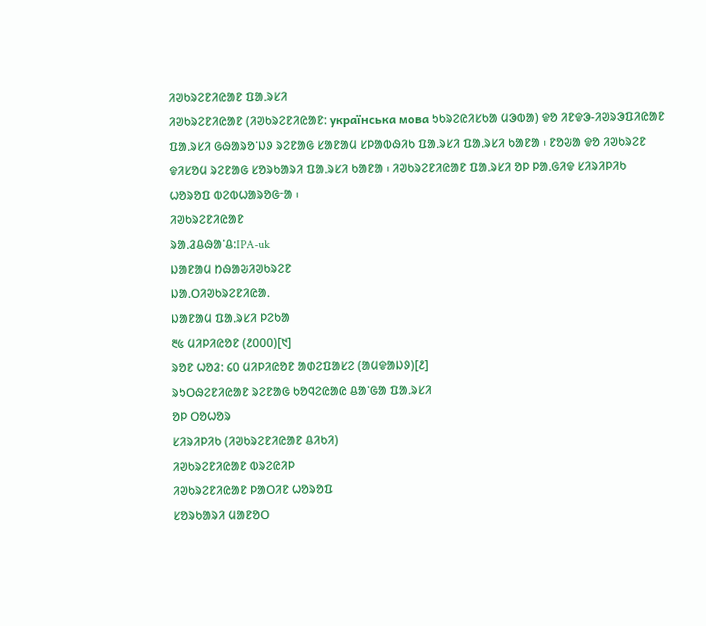ᱤᱣᱠᱨᱮᱱᱤᱭᱟᱱ ᱯᱟᱹᱨᱥᱤ
ᱤᱣᱠᱨᱮᱱᱤᱭᱟᱱ (ᱤᱣᱠᱨᱮᱱᱤᱭᱟᱱ: українська мова ᱩᱠᱨᱮᱭᱤᱥᱠᱟ ᱢᱳᱵᱟ) ᱫᱚ ᱤᱱᱫᱳ-ᱤᱣᱨᱳᱯᱤᱭᱟᱱ ᱯᱟᱹᱨᱥᱤ ᱜᱷᱟᱨᱚᱸᱡᱽ ᱨᱮᱱᱟᱜ ᱥᱟᱱᱟᱢ ᱥᱞᱟᱵᱷᱤᱠ ᱯᱟᱹᱨᱥᱤ ᱯᱟᱹᱨᱥᱤ ᱠᱟᱱᱟ ᱾ ᱱᱚᱶᱟ ᱫᱚ ᱤᱣᱠᱨᱮᱱ ᱫᱤᱥᱚᱢ ᱨᱮᱱᱟᱜ ᱥᱚᱨᱠᱟᱨᱤ ᱯᱟᱹᱨᱥᱤ ᱠᱟᱱᱟ ᱾ ᱤᱣᱠᱨᱮᱱᱤᱭᱟᱱ ᱯᱟᱹᱨᱥᱤ ᱚᱞ ᱞᱟᱹᱜᱤᱫ ᱥᱤᱨᱤᱞᱤᱠ ᱦᱚᱨᱚᱯ ᱵᱮᱵᱦᱟᱨᱚᱜᱼᱟ ᱾
ᱤᱣᱠᱨᱮᱱᱤᱭᱟᱱ
ᱨᱟᱹᱲᱪᱷᱟᱸᱪ:IPA-uk
ᱡᱟᱱᱟᱢ ᱴᱷᱟᱶᱤᱣᱠᱨᱮᱱ
ᱡᱟᱹᱛᱤᱣᱠᱨᱮᱱᱤᱭᱟᱹ
ᱡᱟᱱᱟᱢ ᱯᱟᱹᱨᱥᱤ ᱞᱮᱠᱟ
᱓᱕ ᱢᱤᱞᱤᱭᱚᱱ (᱒᱐᱐᱐)[᱑]
ᱨᱚᱱ ᱦᱚᱲ: ᱔᱐ ᱢᱤᱞᱤᱭᱚᱱ ᱟᱰᱮᱯᱟᱥᱮ (ᱟᱢᱫᱟᱡᱽ)[᱒]
ᱨᱩᱛᱷᱮᱱᱤᱭᱟᱱ ᱨᱮᱱᱟᱜ ᱠᱚᱧᱮᱭᱟᱭ ᱪᱟᱸᱜᱟ ᱯᱟᱹᱨᱥᱤ
ᱚᱞ ᱛᱚᱦᱚᱨ
ᱥᱤᱨᱤᱞᱤᱠ (ᱤᱣᱠᱨᱮᱱᱤᱭᱟᱱ ᱪᱤᱠᱤ)
ᱤᱣᱠᱨᱮᱱᱤᱭᱟᱱ ᱵᱨᱮᱭᱤᱞ
ᱤᱣᱠᱨᱮᱱᱤᱭᱟᱱ ᱞᱟᱛᱤᱱ ᱦᱚᱨᱚᱯ
ᱥᱚᱨᱠᱟᱨᱤ ᱢᱟᱱᱚᱛ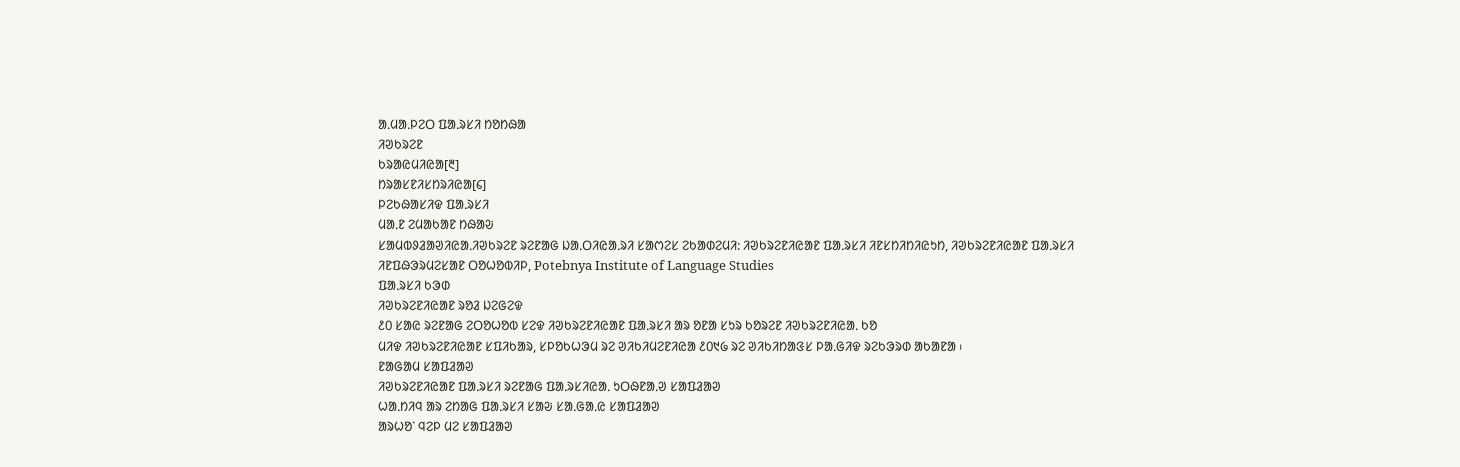ᱟᱹᱢᱟᱹᱞᱮᱛ ᱯᱟᱹᱨᱥᱤ ᱴᱚᱴᱷᱟ
ᱤᱣᱠᱨᱮᱱ
ᱠᱨᱟᱭᱢᱤᱭᱟ[᱓]
ᱴᱨᱟᱥᱱᱤᱥᱴᱨᱤᱭᱟ[᱔]
ᱞᱮᱠᱷᱟᱥᱤᱫ ᱯᱟᱹᱨᱥᱤ
ᱢᱟᱹᱱ ᱮᱢᱟᱠᱟᱱ ᱴᱷᱟᱶ
ᱥᱟᱢᱵᱽᱲᱟᱣᱤᱭᱟᱹᱤᱣᱠᱨᱮᱱ ᱨᱮᱱᱟᱜ ᱡᱟᱹᱛᱤᱭᱟᱹᱨᱤ ᱥᱟᱬᱮᱥ ᱮᱠᱟᱰᱮᱢᱤ: ᱤᱣᱠᱨᱮᱱᱤᱭᱟᱱ ᱯᱟᱹᱨᱥᱤ ᱤᱱᱥᱴᱤᱴᱤᱭᱩᱴ, ᱤᱣᱠᱨᱮᱱᱤᱭᱟᱱ ᱯᱟᱹᱨᱥᱤ ᱤᱱᱯᱷᱳᱨᱢᱮᱥᱟᱱ ᱛᱚᱦᱚᱵᱤᱞ, Potebnya Institute of Language Studies
ᱯᱟᱹᱨᱥᱤ ᱠᱳᱰ
ᱤᱣᱠᱨᱮᱱᱤᱭᱟᱱ ᱨᱚᱲ ᱡᱮᱜᱮᱫ
᱒᱐ ᱥᱟᱭ ᱨᱮᱱᱟᱜ ᱮᱛᱚᱦᱚᱵ ᱥᱮᱫ ᱤᱣᱠᱨᱮᱱᱤᱭᱟᱱ ᱯᱟᱹᱨᱥᱤ ᱟᱨ ᱚᱱᱟ ᱥᱩᱨ ᱠᱚᱨᱮᱱ ᱤᱣᱠᱨᱮᱱᱤᱭᱟᱹ ᱠᱚ
ᱢᱤᱫ ᱤᱣᱠᱨᱮᱱᱤᱭᱟᱱ ᱥᱯᱤᱠᱟᱨ, ᱥᱞᱚᱠᱦᱳᱢ ᱨᱮ ᱣᱤᱠᱤᱢᱮᱱᱤᱭᱟ ᱒᱐᱑᱙ ᱨᱮ ᱣᱤᱠᱤᱴᱟᱝᱥ ᱞᱟᱹᱜᱤᱫ ᱨᱮᱠᱳᱨᱰ ᱟᱠᱟᱱᱟ ᱾
ᱱᱟᱜᱟᱢ ᱥᱟᱯᱲᱟᱣ
ᱤᱣᱠᱨᱮᱱᱤᱭᱟᱱ ᱯᱟᱹᱨᱥᱤ ᱨᱮᱱᱟᱜ ᱯᱟᱹᱨᱥᱤᱭᱟᱹ ᱩᱛᱷᱱᱟᱹᱣ ᱥᱟᱯᱲᱟᱣ
ᱦᱟᱹᱴᱤᱧ ᱟᱨ ᱮᱴᱟᱜ ᱯᱟᱹᱨᱥᱤ ᱥᱟᱶ ᱥᱟᱹᱜᱟᱹᱭ ᱥᱟᱯᱲᱟᱣ
ᱟᱨᱦᱚᱸ ᱧᱮᱞ ᱢᱮ ᱥᱟᱯᱲᱟᱣ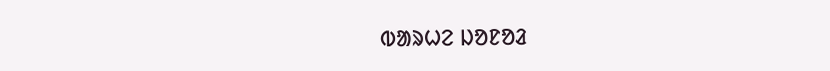ᱵᱟᱨᱦᱮ ᱡᱚᱱᱚᱲ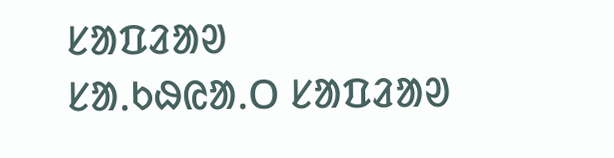ᱥᱟᱯᱲᱟᱣ
ᱥᱟᱹᱠᱷᱭᱟᱹᱛ ᱥᱟᱯᱲᱟᱣ